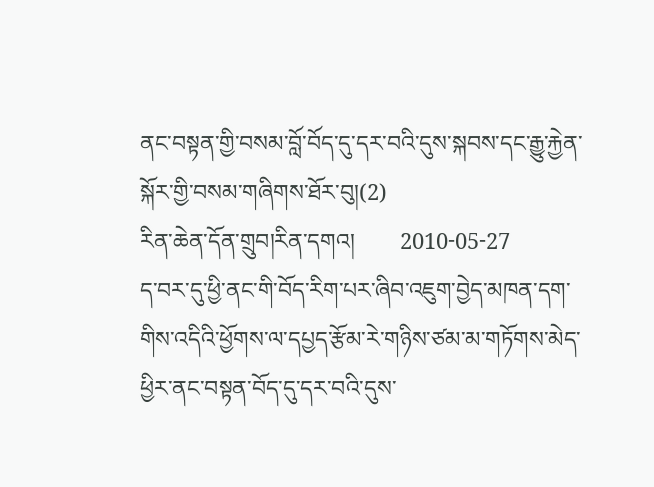ནང་བསྟན་གྱི་བསམ་བློ་བོད་དུ་དར་བའི་དུས་སྐབས་དང་རྒྱུ་རྐྱེན་སྐོར་གྱི་བསམ་གཞིགས་ཐོར་བུ།(2)
རིན་ཆེན་དོན་གྲུབ།རིན་དགའ།        2010-05-27
ད་བར་དུ་ཕྱི་ནང་གི་བོད་རིག་པར་ཞིབ་འཇུག་བྱེད་མཁན་དག་གིས་འདིའི་ཕྱོགས་ལ་དཔྱད་རྩོམ་རེ་གཉིས་ཙམ་མ་གཏོགས་མེད་ཕྱིར་ནང་བསྟན་བོད་དུ་དར་བའི་དུས་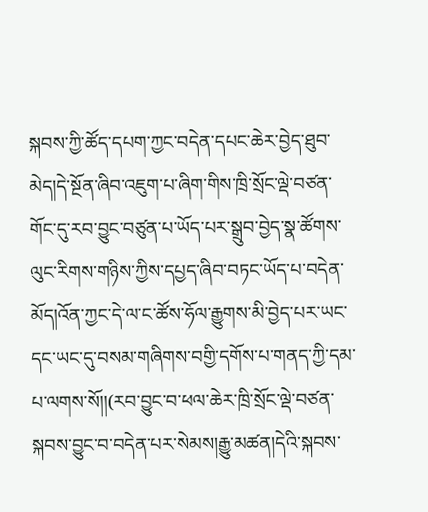སྐབས་ཀྱི་ཚོད་དཔག་ཀྱང་བདེན་དཔང་ཆེར་བྱེད་ཐུབ་མེད།དེ་སྔོན་ཞིབ་འཇུག་པ་ཞིག་གིས་ཁྲི་སྲོང་ལྡེ་བཙན་གོང་དུ་རབ་བྱུང་བཙུན་པ་ཡོད་པར་སྒྲུབ་བྱེད་སྣ་ཚོགས་ལུང་རིགས་གཉིས་ཀྱིས་དཔྱད་ཞིབ་བཏང་ཡོད་པ་བདེན་མོད།འོན་ཀྱང་དེ་ལ་ང་ཚོས་ཧོལ་རྒྱུགས་མི་བྱེད་པར་ཡང་དང་ཡང་དུ་བསམ་གཞིགས་བགྱི་དགོས་པ་གནད་ཀྱི་དམ་པ་ལགས་སོ།།(རབ་བྱུང་བ་ཕལ་ཆེར་ཁྲི་སྲོང་ལྡེ་བཙན་སྐབས་བྱུང་བ་བདེན་པར་སེམས།རྒྱུ་མཚན།དེའི་སྐབས་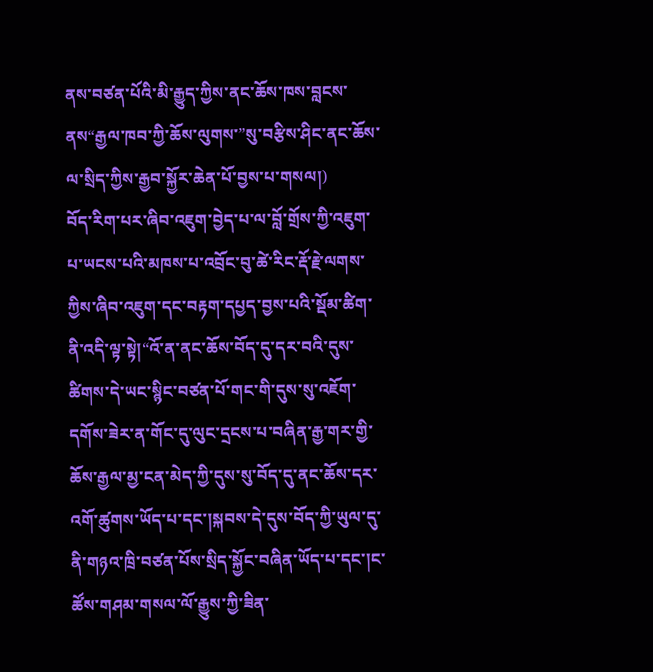ནས་བཙན་པོའི་མི་རྒྱུད་ཀྱིས་ནང་ཆོས་ཁས་བླངས་ནས“རྒྱལ་ཁབ་ཀྱི་ཆོས་ལུགས་”སུ་བརྩིས་ཤིང་ནང་ཆོས་ལ་སྲིད་ཀྱིས་རྒྱབ་སྐྱོར་ཆེན་པོ་བྱས་པ་གསལ།)
བོད་རིག་པར་ཞིབ་འཇུག་བྱེད་པ་ལ་བློ་གྲོས་ཀྱི་འཇུག་པ་ཡངས་པའི་མཁས་པ་འབྲོང་བུ་ཚེ་རིང་རྡོ་རྗེ་ལགས་ཀྱིས་ཞིབ་འཇུག་དང་བརྟག་དཔྱད་བྱས་པའི་སྡོམ་ཚིག་ནི་འདི་ལྟ་སྟེ།“འོ་ན་ནང་ཆོས་བོད་དུ་དར་བའི་དུས་ཚིགས་དེ་ཡང་སྙིང་བཙན་པོ་གང་གི་དུས་སུ་འཇོག་དགོས་ཟེར་ན་གོང་དུ་ལུང་དྲངས་པ་བཞིན་རྒྱ་གར་གྱི་ཆོས་རྒྱལ་མྱ་ངན་མེད་ཀྱི་དུས་སུ་བོད་དུ་ནང་ཆོས་དར་འགོ་ཚུགས་ཡོད་པ་དང་།སྐབས་དེ་དུས་བོད་ཀྱི་ཡུལ་དུ་ནི་གཉའ་ཁྲི་བཙན་པོས་སྲིད་སྐྱོང་བཞིན་ཡོད་པ་དང་།ང་ཚོས་གཤམ་གསལ་ལོ་རྒྱུས་ཀྱི་ཟིན་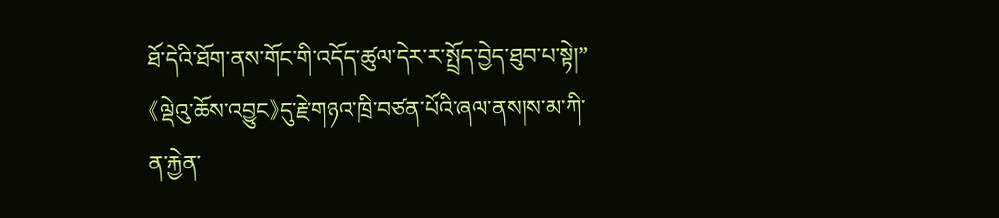ཐོ་དེའི་ཐོག་ནས་གོང་གི་འདོད་ཚུལ་དེར་ར་སྤྲོད་བྱེད་ཐུབ་པ་སྟེ།”《ལྡེའུ་ཆོས་འབྱུང》དུ་རྗེ་གཉའ་ཁྲི་བཙན་པོའི་ཞལ་ནས།ས་མ་ཀི་ན་རྐྱེན་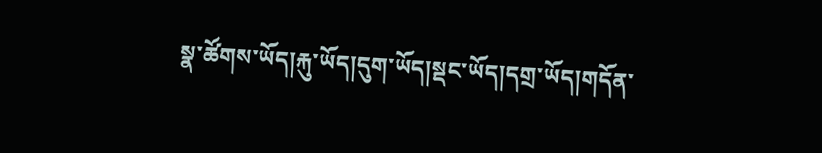སྣ་ཚོགས་ཡོད།རྐུ་ཡོད།དུག་ཡོད།སྡང་ཡོད།དགྲ་ཡོད།གདོན་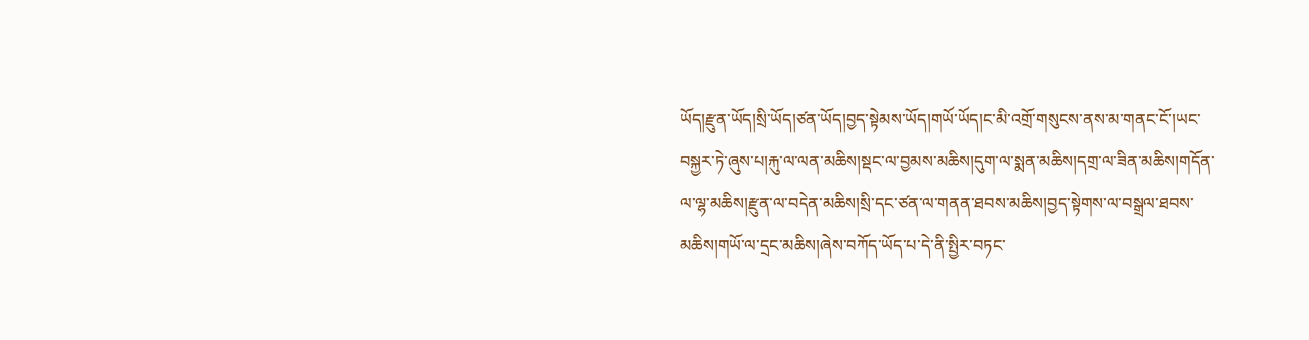ཡོད།རྫུན་ཡོད།སྲི་ཡོད།ཙན་ཡོད།བྱད་སྟེམས་ཡོད།གཡོ་ཡོད།ང་མི་འགྲོ་གསུངས་ནས་མ་གནང་ངོ་།ཡང་བསྐྱར་ཏེ་ཞུས་པ།རྐུ་ལ་ལན་མཆིས།སྡང་ལ་བྱམས་མཆིས།དུག་ལ་སྨན་མཆིས།དགྲ་ལ་ཟིན་མཆིས།གདོན་ལ་ལྷ་མཆིས།རྫུན་ལ་བདེན་མཆིས།སྲི་དང་ཙན་ལ་གནན་ཐབས་མཆིས།བྱད་སྟེགས་ལ་བསྒྲལ་ཐབས་མཆིས།གཡོ་ལ་དྲང་མཆིས།ཞེས་བཀོད་ཡོད་པ་དེ་ནི་སྤྱིར་བཏང་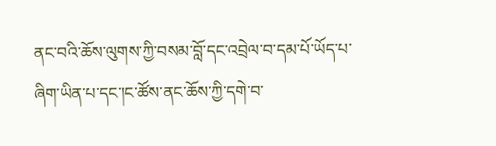ནང་བའི་ཆོས་ལུགས་ཀྱི་བསམ་བློ་དང་འབྲེལ་བ་དམ་པོ་ཡོད་པ་ཞིག་ཡིན་པ་དང་།ང་ཚོས་ནང་ཆོས་ཀྱི་དགེ་བ་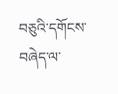བཅུའི་དགོངས་བཞེད་ལ་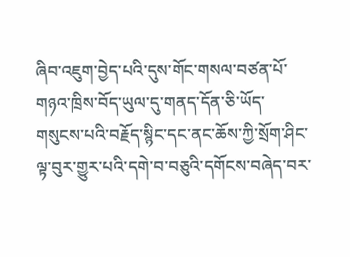ཞིབ་འཇུག་བྱེད་པའི་དུས་གོང་གསལ་བཙན་པོ་གཉའ་ཁྲིས་བོད་ཡུལ་དུ་གནད་དོན་ཅི་ཡོད་གསུངས་པའི་བརྗོད་སྙིང་དང་ནང་ཆོས་ཀྱི་སྲོག་ཤིང་ལྟ་བུར་གྱུར་པའི་དགེ་བ་བཅུའི་དགོངས་བཞེད་བར་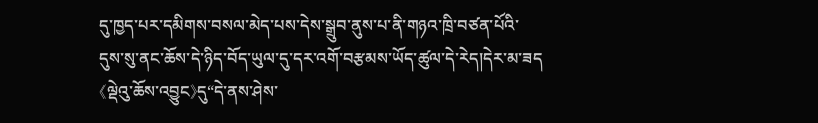དུ་ཁྱད་པར་དམིགས་བསལ་མེད་པས་དེས་སྒྲུབ་ནུས་པ་ནི་གཉའ་ཁྲི་བཙན་པོའི་དུས་སུ་ནང་ཆོས་དེ་ཉིད་བོད་ཡུལ་དུ་དར་འགོ་བརྩམས་ཡོད་ཚུལ་དེ་རེད།དེར་མ་ཟད《ལྡེའུ་ཆོས་འབྱུང》དུ“དེ་ནས་ཤེས་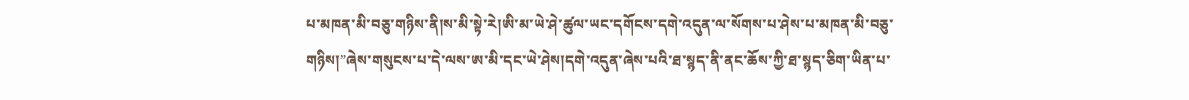པ་མཁན་མི་བཅུ་གཉིས་ནི།ས་མི་སྟེ་རེ།ཨི་མ་ཡེ་ཤེ་ཚུལ་ཡང་དགོངས་དགེ་འདུན་ལ་སོགས་པ་ཤེས་པ་མཁན་མི་བཅུ་གཉིས།”ཞེས་གསུངས་པ་དེ་ལས་ཨ་མི་དང་ཡེ་ཤེས།དགེ་འདུན་ཞེས་པའི་ཐ་སྙད་ནི་ནང་ཆོས་ཀྱི་ཐ་སྙད་ཅིག་ཡིན་པ་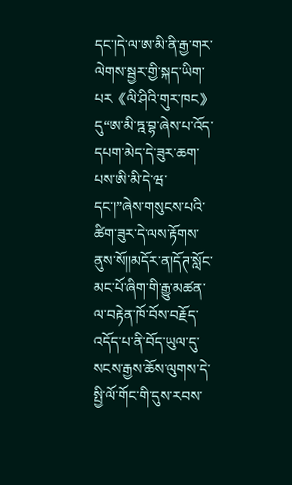དང་།དེ་ལ་ཨ་མི་ནི་རྒྱ་གར་ལེགས་སྦྱར་གྱི་སྐད་ཡིག་པར《ལི་ཤིའི་གུར་ཁང》དུ“ཨ་མི་ཏྰ་བྷ་ཞེས་པ་འོད་དཔག་མེད་དེ་ཟུར་ཆག་པས་ཨི་མི་དེ་ཝ་དང་།”ཞེས་གསུངས་པའི་ཚིག་ཟུར་དེ་ལས་རྟོགས་ནུས་སོ།།མདོར་ན།དོཊ་སློང་མང་པོ་ཞིག་གི་རྒྱུ་མཚན་ལ་བརྟེན་ཁོ་བོས་བརྗོད་འདོད་པ་ནི་བོད་ཡུལ་དུ་སངས་རྒྱས་ཆོས་ལུགས་དེ་སྤྱི་ལོ་གོང་གི་དུས་རབས་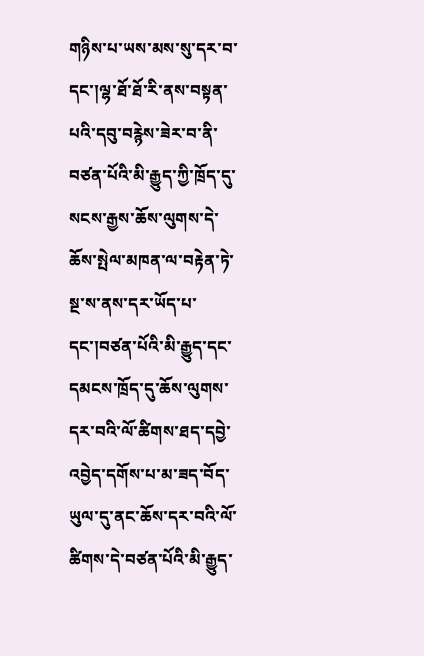གཉིས་པ་ཡས་མས་སུ་དར་བ་དང་།ལྷ་ཐོ་ཐོ་རི་ནས་བསྟན་པའི་དབུ་བརྙེས་ཟེར་བ་ནི་བཙན་པོའི་མི་རྒྱུད་ཀྱི་ཁྲོད་དུ་སངས་རྒྱས་ཆོས་ལུགས་དེ་ཆོས་སྤེལ་མཁན་ལ་བརྟེན་ཏེ་སྔ་ས་ནས་དར་ཡོད་པ་དང་།བཙན་པོའི་མི་རྒྱུད་དང་དམངས་ཁྲོད་དུ་ཆོས་ལུགས་དར་བའི་ལོ་ཚིགས་ཐད་དབྱེ་འབྱེད་དགོས་པ་མ་ཟད་བོད་ཡུལ་དུ་ནང་ཆོས་དར་བའི་ལོ་ཚིགས་དེ་བཙན་པོའི་མི་རྒྱུད་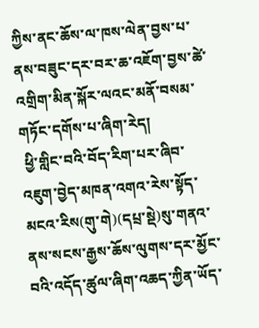ཀྱིས་ནང་ཆོས་ལ་ཁས་ལེན་བྱས་པ་ནས་བཟུང་དར་བར་ཆ་འཇོག་བྱས་ཚེ་འགྲིག་མིན་སྐོར་ལའང་མནོ་བསམ་གཏོང་དགོས་པ་ཞིག་རེད།
 ཕྱི་གླིང་བའི་བོད་རིག་པར་ཞིབ་འཇུག་བྱེད་མཁན་འགའ་རེས་སྟོད་མངའ་རིས(གུ་གེ)(དཔྲ་སྡེ)སུ་གནའ་ནས་སངས་རྒྱས་ཆོས་ལུགས་དར་མྱོང་བའི་འདོད་ཚུལ་ཞིག་འཆད་ཀྱིན་ཡོད་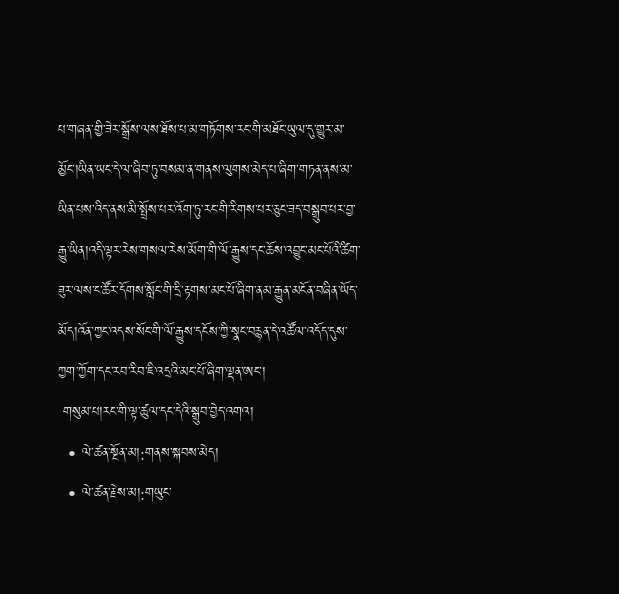པ་གཞན་གྱི་ཟེར་སྒྲོས་ལས་ཐོས་པ་མ་གཏོགས་རང་གི་མཐོང་ཡུལ་དུ་གྱུར་མ་མྱོང་།ཡིན་ཡང་དེ་ལ་ཞིབ་ཏུ་བསམ་ན་གནས་ལུགས་མེད་པ་ཞིག་གཏན་ནས་མ་ཡིན་པས་འིད་ནས་མི་སྤྲོས་པར་འོག་ཏུ་རང་གི་རིགས་པར་ཅུང་ཟད་བསྒྲུབ་པར་བྱ་རྒྱུ་ཡིན།འདི་ལྟར་རེས་གསལ་རེས་མོག་གི་ལོ་རྒྱུས་དང་ཆོས་འབྱུང་མང་པོའི་ཚིག་ཟུར་ལས་ང་ཚོར་དོགས་སློང་གི་དྲི་རྟགས་མང་པོ་ཞིག་ནམ་རྒྱུན་མངོན་བཞིན་ཡོད་མོད།འོན་ཀྱང་འདས་སོང་གི་ལོ་རྒྱུས་དངོས་ཀྱི་སྣང་བརྙན་དེ་འཚོལ་འདོད་དུས་ཀྱག་ཀྱོག་དང་རབ་རིབ་ཇི་འདྲའི་མང་པོ་ཞིག་ལྡན་ཨང་།
 གསུམ་པ།རང་གི་ལྟ་ཚུལ་དང་དེའི་སྒྲུབ་བྱེད་འགའ།
  • ལེ་ཚན་སྔོན་མ།:གནས་སྐབས་མེད།
  • ལེ་ཚན་རྗེས་མ།:གཡུང་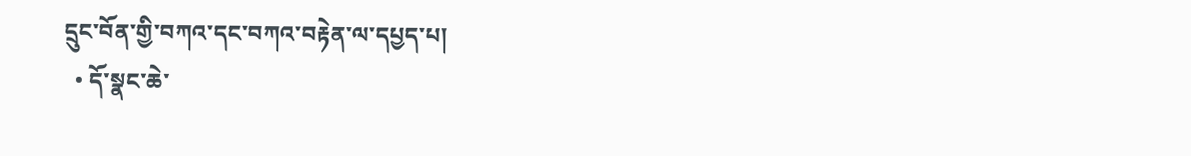དྲུང་བོན་གྱི་བཀའ་དང་བཀའ་བརྟེན་ལ་དཔྱད་པ།
  • དོ་སྣང་ཆེ་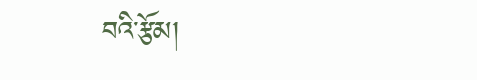བའི་རྩོམ།